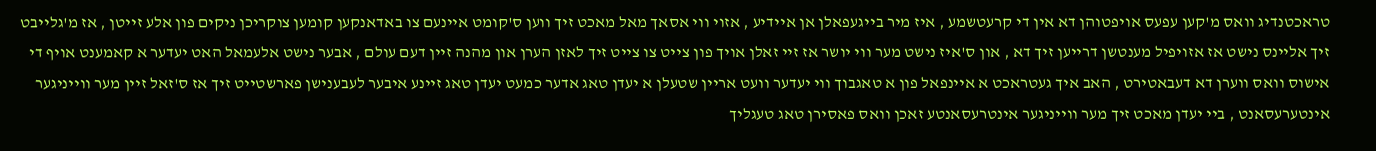טראכטנדיג וואס מ'קען עפעס אויפטוהן דא אין די קרעטשמע , איז מיר בייגעפאלן אן איידיע , אזוי ווי אסאך מאל מאכט זיך ווען ס'קומט איינעם צו באדאנקען קומען צוקריכן ניקים פון אלע זייטן , אז מ'גלייבט זיך אליינס נישט אז אזויפיל מענטשן דרייען זיך דא , און ס'איז נישט מער ווי יושר אז זיי זאלן אויך פון צייט צו צייט זיך לאזן הערן און מהנה זיין דעם עולם , אבער נישט אלעמאל האט יעדער א קאמענט אויף די אישוס וואס ווערן דא דעבאטירט , האב איך געטראכט א איינפאל פון א טאגבוך ווי יעדער וועט אריין שטעלן א יעדן טאג אדער כמעט יעדן טאג זיינע איבער לעבענישן פארשטייט זיך אז ס'זאל זיין מער ווייניגער אינטערעסאנט , ביי יעדן מאכט זיך מער ווייניגער אינטרעסאנטע זאכן וואס פאסירן טאג טעגליך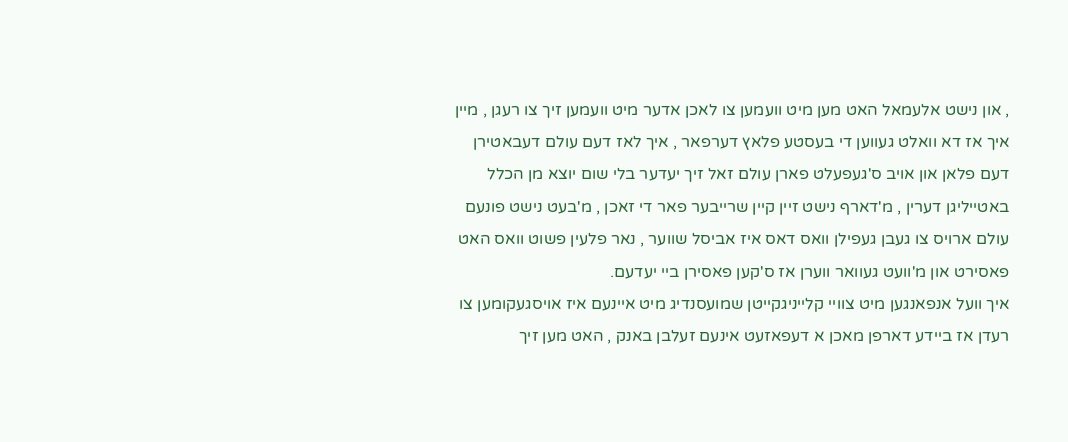, און נישט אלעמאל האט מען מיט וועמען צו לאכן אדער מיט וועמען זיך צו רעגן , מיין איך אז דא וואלט געווען די בעסטע פלאץ דערפאר , איך לאז דעם עולם דעבאטירן דעם פלאן און אויב ס'געפעלט פארן עולם זאל זיך יעדער בלי שום יוצא מן הכלל באטייליגן דערין , מ'דארף נישט זיין קיין שרייבער פאר די זאכן , מ'בעט נישט פונעם עולם ארויס צו געבן געפילן וואס דאס איז אביסל שווער , נאר פלעין פשוט וואס האט פאסירט און מ'וועט געוואר ווערן אז ס'קען פאסירן ביי יעדעם.
איך וועל אנפאנגען מיט צוויי קלייניגקייטן שמועסנדיג מיט איינעם איז אויסגעקומען צו רעדן אז ביידע דארפן מאכן א דעפאזעט אינעם זעלבן באנק , האט מען זיך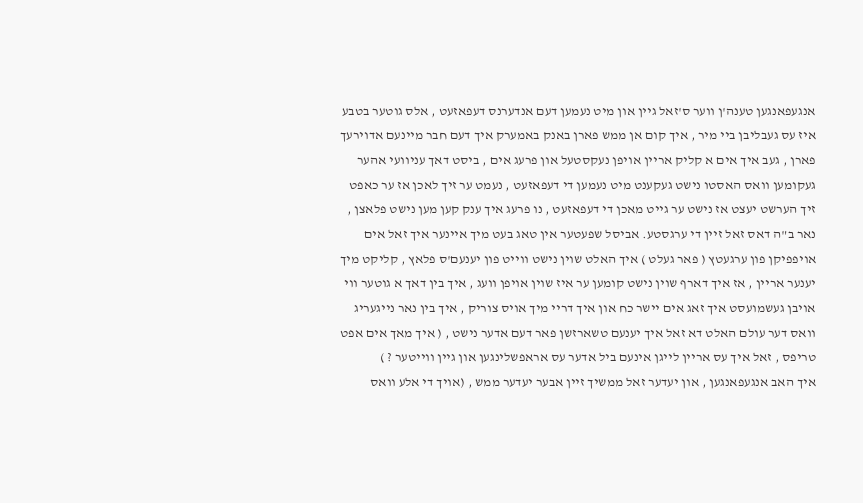אנגעפאנגען טענה'ן ווער ס'זאל גיין און מיט נעמען דעם אנדערנס דעפאזעט , אלס גוטער בטבע איז עס געבליבן ביי מיר , איך קום אן ממש פארן באנק באמערק איך דעם חבר מיינעם אדוירעך פארן , געב איך אים א קליק אריין אויפן נעקסטעל און פרעג אים , ביסט דאך עניוועי אהער געקומען וואס האסטו נישט געקענט מיט נעמען די דעפאזעט , נעמט ער זיך לאכן אז ער כאפט זיך הערשט יעצט אז נישט ער גייט מאכן די דעפאזעט , נו פרעג איך ענק קען מען נישט פלאצן , נאר ב"ה דאס זאל זיין די ערגסטע. אביסל שפעטער אין טאג בעט מיך איינער איך זאל אים אויפפיקן פון ערגעטץ ( פאר געלט ) איך האלט שוין נישט ווייט פון יענעם'ס פלאץ , קליקט מיך יענער אריין , אז איך דארף שוין נישט קומען ער איז שוין אויפן וועג , איך בין דאך א גוטער ווי אויבן געשמועסט איך זאג אים יישר כח און איך דריי מיך אויס צוריק , איך בין נאר נייגעריג וואס דער עולם האלט דא זאל איך יענעם טשארזשן פאר דעם אדער נישט , ( איך מאך אים אפט טריפס , זאל איך עס אריין לייגן אינעם ביל אדער עס אראפשלינגען און גיין ווייטער ? )
איך האב אנגעפאנגען , און יעדער זאל ממשיך זיין אבער יעדער ממש , (אויך די אלע וואס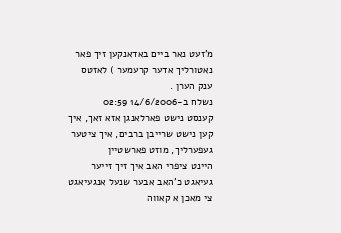מ'זעט נאר ביים באדאנקען זיך פאר נאטורליך אדער קרעמער ) לאזטס ענק הערן .
נשלח ב-14/6/2006 02:59
קענסט נישט פארלאנגן אזא זאך, איך קען נישט שרייבן ברבים, איך ציטער געפערליך, מוזט פארשטיין
היינט ציפרי האב איך זיך זייער געיאגט כ'האב אבער שנעל אנגעיאגט צי מאכן א קאווה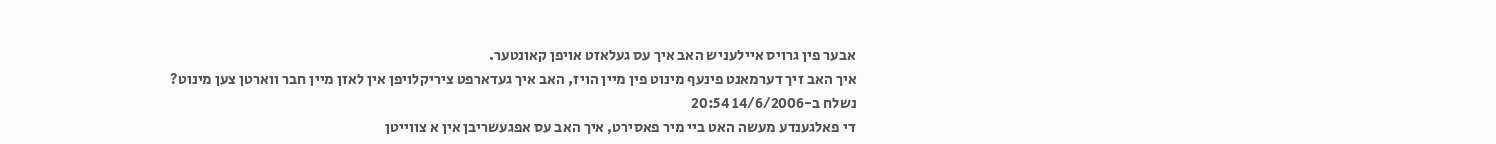אבער פין גרויס איילעניש האב איך עס געלאזט אויפן קאונטער.
איך האב זיך דערמאנט פינעף מינוט פין מיין הויז, האב איך געדארפט ציריקלויפן אין לאזן מיין חבר ווארטן צען מינוט?
נשלח ב-14/6/2006 20:54
די פאלגענדע מעשה האט ביי מיר פאסירט, איך האב עס אפגעשריבן אין א צווייטן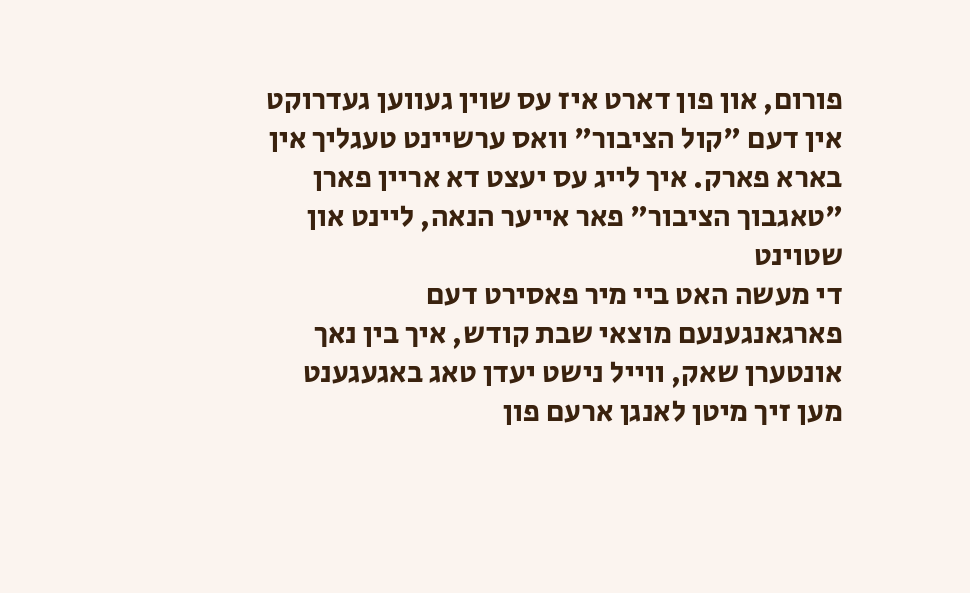פורום, און פון דארט איז עס שוין געווען געדרוקט אין דעם "קול הציבור" וואס ערשיינט טעגליך אין בארא פארק. איך לייג עס יעצט דא אריין פארן "טאגבוך הציבור" פאר אייער הנאה, ליינט און שטוינט
די מעשה האט ביי מיר פאסירט דעם פארגאנגענעם מוצאי שבת קודש, איך בין נאך אונטערן שאק, ווייל נישט יעדן טאג באגעגענט מען זיך מיטן לאנגן ארעם פון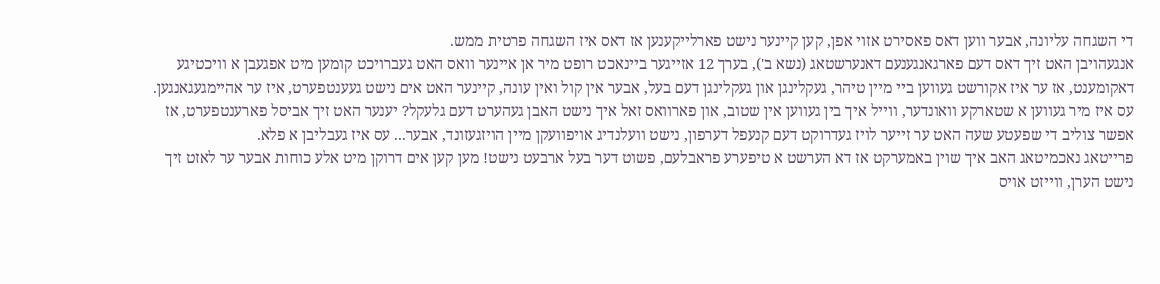די השגחה עליונה, אבער ווען דאס פאסירט אזוי אפן, קען קיינער נישט פארלייקענען אז דאס איז השגחה פרטית ממש.
אנגעהויבן האט זיך דאס דעם פארגאנגענעם דאנערשטאג (נשא ב'), בערך 12 אזייגער ביינאכט רופט מיר אן איינער וואס האט געברויכט קומען מיט אפגעבן א וויכטיגע דאקומענט, אז ער איז אקורשט געווען ביי מיין טיהר, געקלינגן און געקלינגן דעם בעל, אבער אין קול ואין עונה, קיינער האט אים נישט געענטפערט, איז ער אהיימגעגאנגען.
עס איז מיר געווען א שטארקע וואונדער, ווייל איך בין געווען אין שטוב, און פארוואס זאל איך נישט האבן געהערט דעם גלעקל? יענער האט זיך אביסל פארענטפערט, אז אפשר צוליב די שפעטע שעה האט ער זייער לויז געדרוקט דעם קנעפל דערפון, נישט וועלנדיג אויפוועקן מיין הויזגעזונד, אבער... עס איז געבליבן א פלא.
פרייטאג נאכמיטאג האב איך שוין באמערקט אז דא הערשט א טיפערע פראבלעם, פשוט דער בעל ארבעט נישט! מען קען אים דרוקן מיט אלע כוחות אבער ער לאזט זיך נישט הערן, ווייזט אויס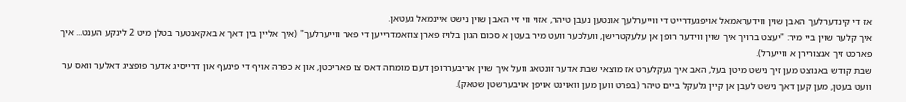אז די קינדערלעך האבן שוין ווידעראמאל אויפגעדרייט די ווייערלעך אונטען נעבן טיהר, אזוי ווי זיי האבן שוין נישט איינמאל געטאן.
איך קלער שוין ביי מיר: "יעצט ברויך איך שוין ווידער רופן אן עלעקטרישן, וועלכער וועט מיר בעטן א סכום הגון בלויז פארן צוזאמדרייען די פאר ווייערלעך" (איך אליין בין דאך א באקאנטער בטלן מיט 2 לינקע הענט... איך פארכט זיך אנצורירן א ווייערל).
שבת קודש באנוצט מען זיך נישט מיטן בעל, האב איך געקלערט אז מוצאי שבת אדער זונטאג וועל איך שוין אריבעררופן דעם מומחה דאס צו פאריכטן, און א כפרה אויף די פינעף און דרייסיג אדער פופציג דאלער וואס ער וועט בעטן, מען קען דאך נישט לעבן אן קיין גלעקל ביים טיהר (בפרט ווען מען וואוינט אויפן אויבערשטן שטאק).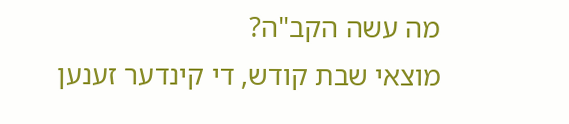מה עשה הקב"ה?
מוצאי שבת קודש, די קינדער זענען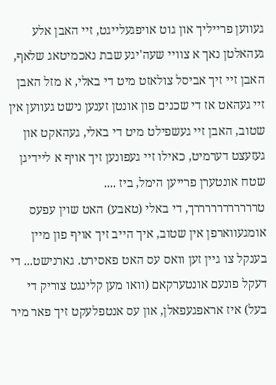געווען פרייליך און גוט אויפגעלייגט, זיי האבן אלע געהאלטן נאך א צוויי שעה'יגע שבת נאכמיטאג שלאף, האבן זיי זיך אביסל צולאזט מיט די באלי, א מזל האבן זיי געהאט אז די שכנים פון אונטן זענען נישט געווען אין שטוב, האבן זיי געשפילט מיט די באלי, געהאקט און געזעצט דערמיט, כאילו זיי געפונען זיך אויף א ליידיגן שטח אונטערן פרייען הימל, ביז ....
טרררררררררררך, די באלי (טאבע) האט שוין עפעס אומגעווארפן אין שטוב, איך הייב זיך אויף פון מיין בענקל צו גיין זען וואס עס האט פאסירט. גארנישט... די דעקל פונעם אונטערקאם (וואו מען קלינגט צוריק די בעל) איז אראפגעפאלן, און עס אנטפלעקט זיך פאר מיר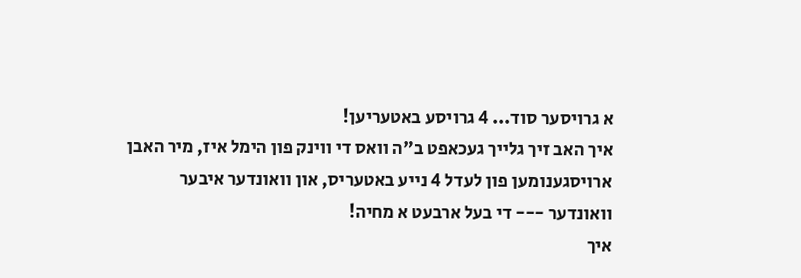א גרויסער סוד... 4 גרויסע באטעריען!
איך האב זיך גלייך געכאפט ב"ה וואס די ווינק פון הימל איז, מיר האבן ארויסגענומען פון לעדל 4 נייע באטעריס, און וואונדער איבער וואונדער --- די בעל ארבעט א מחיה!
איך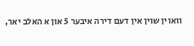וואוין שוין אין דעם דירה איבער 5 און א האלב יאר,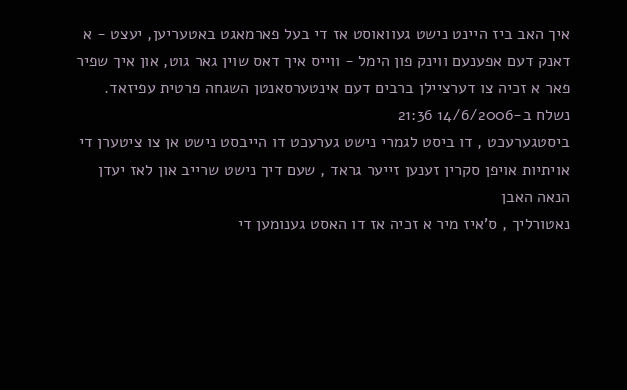איך האב ביז היינט נישט געוואוסט אז די בעל פארמאגט באטעריען, יעצט - א דאנק דעם אפענעם ווינק פון הימל - ווייס איך דאס שוין גאר גוט, און איך שפיר פאר א זכיה צו דערציילן ברבים דעם אינטערסאנטן השגחה פרטית עפיזאד.
נשלח ב-14/6/2006 21:36
ביסטגערעכט , דו ביסט לגמרי נישט גערעכט דו הייבסט נישט אן צו ציטערן די אויתיות אויפן סקרין זענען זייער גראד , שעם דיך נישט שרייב און לאז יעדן הנאה האבן
נאטורליך , ס'איז מיר א זכיה אז דו האסט גענומען די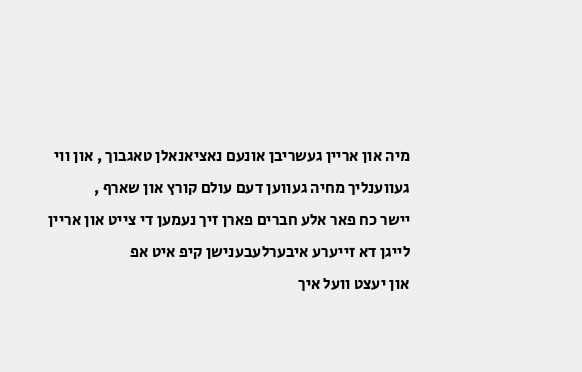מיה און אריין געשריבן אונעם נאציאנאלן טאגבוך , און ווי געווענליך מחיה געווען דעם עולם קורץ און שארף ,
יישר כח פאר אלע חברים פארן זיך נעמען די צייט און אריין לייגן דא זייערע איבערלעבענישן קיפ איט אפ
און יעצט וועל איך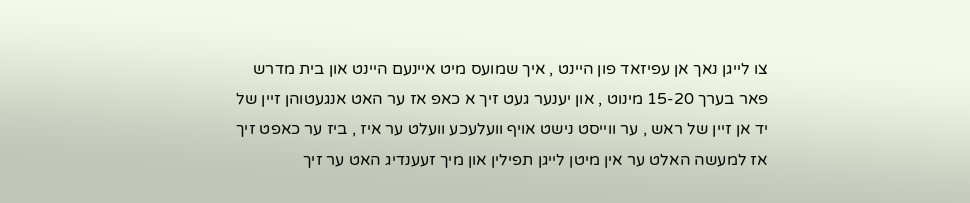צו לייגן נאך אן עפיזאד פון היינט , איך שמועס מיט איינעם היינט און בית מדרש פאר בערך 15-20 מינוט , און יענער געט זיך א כאפ אז ער האט אנגעטוהן זיין של יד אן זיין של ראש , ער ווייסט נישט אויף וועלעכע וועלט ער איז , ביז ער כאפט זיך אז למעשה האלט ער אין מיטן לייגן תפילין און מיך זעענדיג האט ער זיך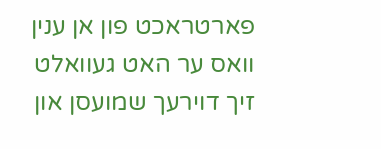פארטראכט פון אן ענין וואס ער האט געוואלט זיך דוירעך שמועסן און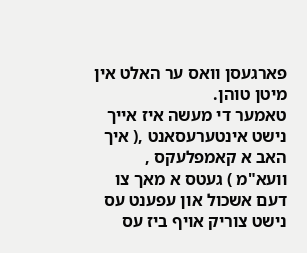פארגעסן וואס ער האלט אין מיטן טוהן.
טאמער די מעשה איז אייך נישט אינטערעסאנט ,( איך האב א קאמפלעקס , וועא"מ ) געטס א מאך צו דעם אשכול און עפענט עס נישט צוריק אויף ביז עס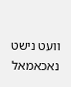וועט נישט נאכאמאל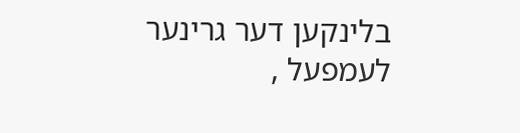בלינקען דער גרינער לעמפעל ,